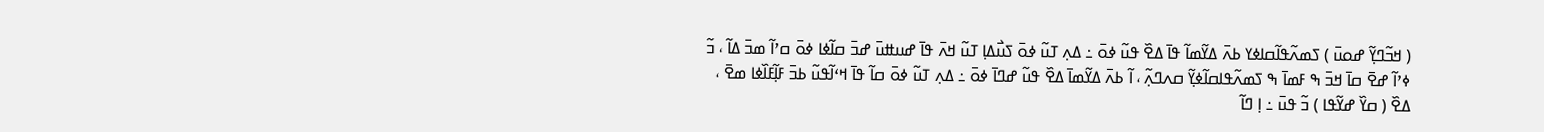( ߞߏ߬ߣߌ߲߬ ߝߋߎ߫ ) ߖߘߍ߬ߟߊ߬ߛߊߦߌ ߕߍ߫ ߡߌ߬ߘߊ߬ ߟߊ߫ ߡߐ߰ ߟߎ߬ ߦߋ߫ ߸ ߡߍ߲ ߠߎ߬ ߦߋ߫ ߖߎ߯ߡߊ߲ ߠߎ߬ ߞߍ߫ ߟߊ߫ ߝߎߚߎ߫ ߝߏ߫ ߛߊ߬ߦߊ ߦߋ߫ ߛߴߊ߬ ߘߏ߫ ߡߊ߬ ، ߏ߬ ߦߴߊ߬ ߝߐ߫ ߛߊ߫ ߞߏ߫ ߒ ߓߘߊ߫ ߒ ߖߘߍ߬ߟߊߛߊ߬ߦߌ߲߬ ߛߍߣߍ߲߬ ، ߊ߬ ߕߍ߫ ߡߌ߬ߘߊ߫ ߡߐ߰ ߟߎ߬ ߝߣߊ߫ ߦߋ߫ ߸ ߡߍ߲ ߠߎ߬ ߦߋ߫ ߛߊ߬ ߟߊ߫ ߞߵߊ߬ߟߎ߬ ߕߏ߫ ߓߊ߲߬ߓߊ߰ߦߊ ߘߐ߫ ، ߡߐ߰ ( ߛߌ߰ ߝߌ߬ߟߊ ) ߏ߬ ߟߎ߫ ߸ ߊ߲ ߣߊ߬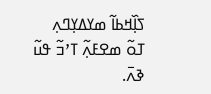ߖߊ߲߰ߞߕߊ߬ ߘߌߡߌ߲ߣߍ߲ ߠߋ߬ ߘߐߓߍ߲߬ ߠߴߏ߬ ߟߎ߬ ߢߍ߫.